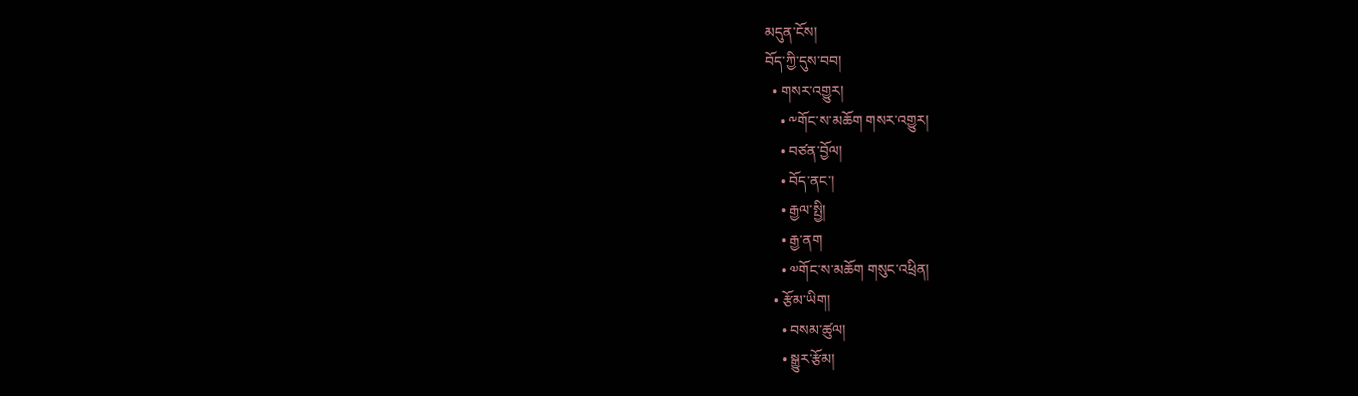མདུན་ངོས།
བོད་ཀྱི་དུས་བབ།
  • གསར་འགྱུར།
    • ༸གོང་ས་མཆོག གསར་འགྱུར།
    • བཙན་བྱོལ།
    • བོད་ནང་།
    • རྒྱལ་སྤྱི།
    • རྒྱ་ནག
    • ༧གོང་ས་མཆོག གསུང་འཕྲིན།
  • རྩོམ་ཡིག།
    • བསམ་ཚུལ།
    • སྒྱུར་རྩོམ།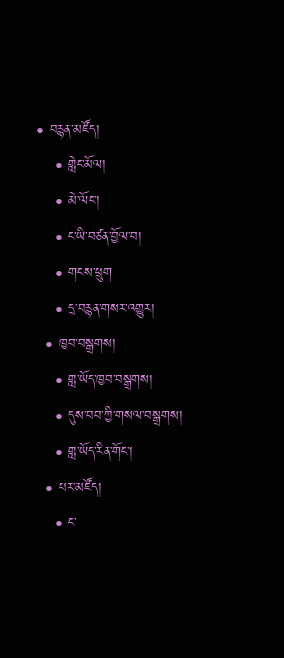• བརྙན་མཛོད།
    • གླེང་མོལ།
    • མེ་ལོང་།
    • ང་ཡི་བཙན་བྱོལ་བ།
    • གངས་ཕྲུག
    • དྲ་བརྙན་གསར་འགྱུར།
  • ཁྱབ་བསྒྲགས།
    • གླ་ཡོད་ཁྱབ་བསྒྲགས།
    • དུས་བབ་ཀྱི་གསལ་བསྒྲགས།
    • གླ་ཡོད་རིན་གོང་།
  • པར་མཛོད།
    • ང་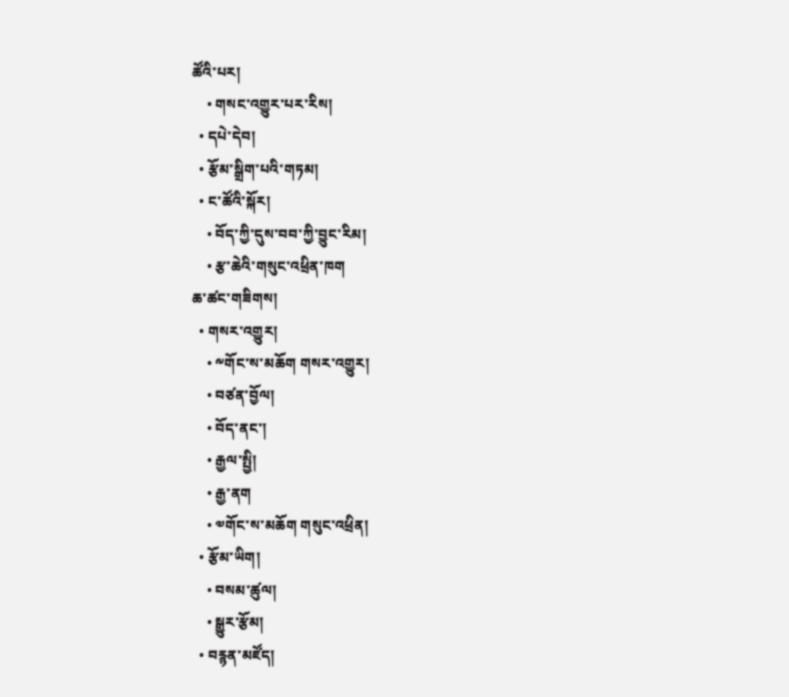ཚོའི་པར།
    • གསང་འགྱུར་པར་རིས།
  • དཔེ་དེབ།
  • རྩོམ་སྒྲིག་པའི་གཏམ།
  • ང་ཚོའི་སྐོར།
    • བོད་ཀྱི་དུས་བབ་ཀྱི་བྱུང་རིམ།
    • རྩ་ཆེའི་གསུང་འཕྲིན་ཁག
ཆ་ཚང་གཟིགས།
  • གསར་འགྱུར།
    • ༸གོང་ས་མཆོག གསར་འགྱུར།
    • བཙན་བྱོལ།
    • བོད་ནང་།
    • རྒྱལ་སྤྱི།
    • རྒྱ་ནག
    • ༧གོང་ས་མཆོག གསུང་འཕྲིན།
  • རྩོམ་ཡིག།
    • བསམ་ཚུལ།
    • སྒྱུར་རྩོམ།
  • བརྙན་མཛོད།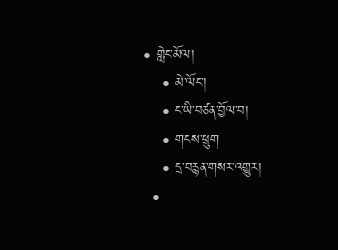• གླེང་མོལ།
    • མེ་ལོང་།
    • ང་ཡི་བཙན་བྱོལ་བ།
    • གངས་ཕྲུག
    • དྲ་བརྙན་གསར་འགྱུར།
  •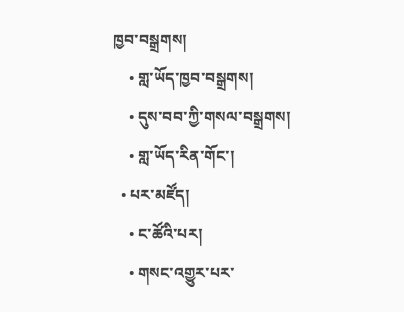ཁྱབ་བསྒྲགས།
    • གླ་ཡོད་ཁྱབ་བསྒྲགས།
    • དུས་བབ་ཀྱི་གསལ་བསྒྲགས།
    • གླ་ཡོད་རིན་གོང་།
  • པར་མཛོད།
    • ང་ཚོའི་པར།
    • གསང་འགྱུར་པར་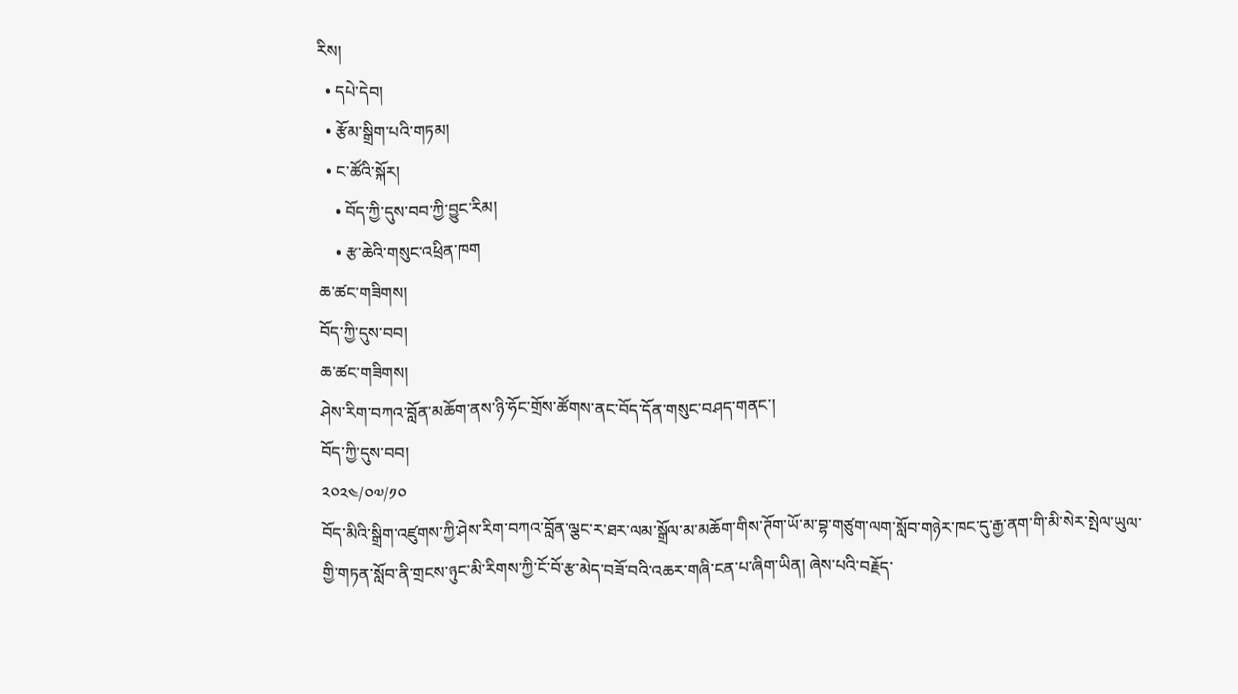རིས།
  • དཔེ་དེབ།
  • རྩོམ་སྒྲིག་པའི་གཏམ།
  • ང་ཚོའི་སྐོར།
    • བོད་ཀྱི་དུས་བབ་ཀྱི་བྱུང་རིམ།
    • རྩ་ཆེའི་གསུང་འཕྲིན་ཁག
ཆ་ཚང་གཟིགས།
བོད་ཀྱི་དུས་བབ།
ཆ་ཚང་གཟིགས།
ཤེས་རིག་བཀའ་བློན་མཆོག་ནས་ཉི་ཧོང་གྲོས་ཚོགས་ནང་བོད་དོན་གསུང་བཤད་གནང་།
བོད་ཀྱི་དུས་བབ།
༢༠༢༤/༠༧/༡༠
བོད་མིའི་སྒྲིག་འཛུགས་ཀྱི་ཤེས་རིག་བཀའ་བློན་ལྕང་ར་ཐར་ལམ་སྒྲོལ་མ་མཆོག་གིས་ཊོག་ཡོ་མ་བྷ་གཙུག་ལག་སློབ་གཉེར་ཁང་དུ་རྒྱ་ནག་གི་མི་སེར་སྤེལ་ཡུལ་གྱི་གཏན་སློབ་ནི་གྲངས་ཉུང་མི་རིགས་ཀྱི་ངོ་བོ་རྩ་མེད་བཟོ་བའི་འཆར་གཞི་ངན་པ་ཞིག་ཡིན། ཞེས་པའི་བརྗོད་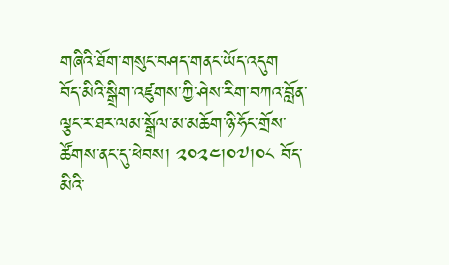གཞིའི་ཐོག་གསུང་བཤད་གནང་ཡོད་འདུག
བོད་མིའི་སྒྲིག་འཛུགས་ཀྱི་ཤེས་རིག་བཀའ་བློན་ལྕང་ར་ཐར་ལམ་སྒྲོལ་མ་མཆོག་ཉི་ཧོང་གྲོས་ཚོགས་ནང་དུ་ཕེབས། ༢༠༢༤།༠༧།༠༨ བོད་མིའི་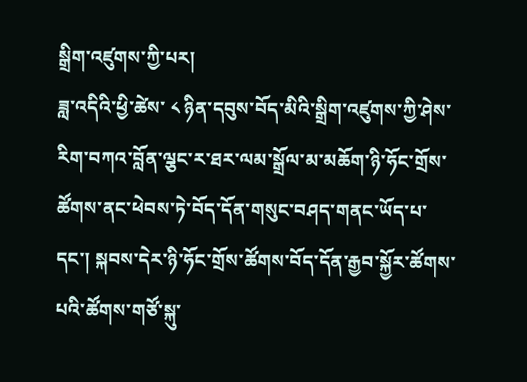སྒྲིག་འཛུགས་ཀྱི་པར།
ཟླ་འདིའི་ཕྱི་ཚེས་ ༨ ཉིན་དབུས་བོད་མིའི་སྒྲིག་འཛུགས་ཀྱི་ཤེས་རིག་བཀའ་བློན་ལྕང་ར་ཐར་ལམ་སྒྲོལ་མ་མཆོག་ཉི་ཧོང་གྲོས་ཚོགས་ནང་ཕེབས་ཏེ་བོད་དོན་གསུང་བཤད་གནང་ཡོད་པ་དང་། སྐབས་དེར་ཉི་ཧོང་གྲོས་ཚོགས་བོད་དོན་རྒྱབ་སྐྱོར་ཚོགས་པའི་ཚོགས་གཙོ་སྐུ་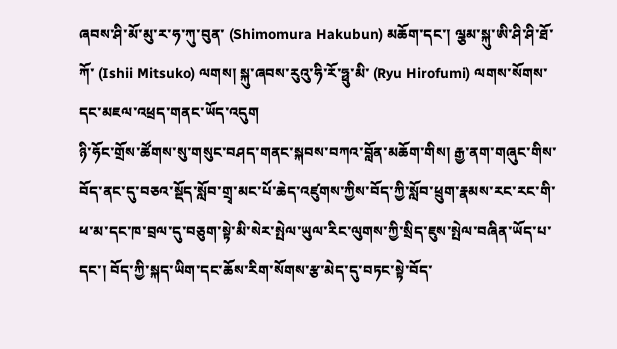ཞབས་ཤི་མོ་མུ་ར་ཧ་ཀུ་བུན་ (Shimomura Hakubun) མཆོག་དང་། ལྕམ་སྐུ་ཨི་ཤི་ཤི་ཐོ་ཀོ་ (Ishii Mitsuko) ལགས། སྐུ་ཞབས་རུའུ་ཧི་རོ་ཧྥུ་མི་ (Ryu Hirofumi) ལགས་སོགས་དང་མཇལ་འཕྲད་གནང་ཡོད་འདུག
ཉི་ཧོང་གྲོས་ཚོགས་སུ་གསུང་བཤད་གནང་སྐབས་བཀའ་བློན་མཆོག་གིས། རྒྱ་ནག་གཞུང་གིས་བོད་ནང་དུ་བཅའ་སྡོད་སློབ་གྲྭ་མང་པོ་ཆེད་འཛུགས་ཀྱིས་བོད་ཀྱི་སློབ་ཕྲུག་རྣམས་རང་རང་གི་ཕ་མ་དང་ཁ་བྲལ་དུ་བཅུག་སྟེ་མི་སེར་སྤེལ་ཡུལ་རིང་ལུགས་ཀྱི་སྲིད་ཇུས་སྤེལ་བཞིན་ཡོད་པ་དང་། བོད་ཀྱི་སྐད་ཡིག་དང་ཆོས་རིག་སོགས་རྩ་མེད་དུ་བཏང་སྟེ་བོད་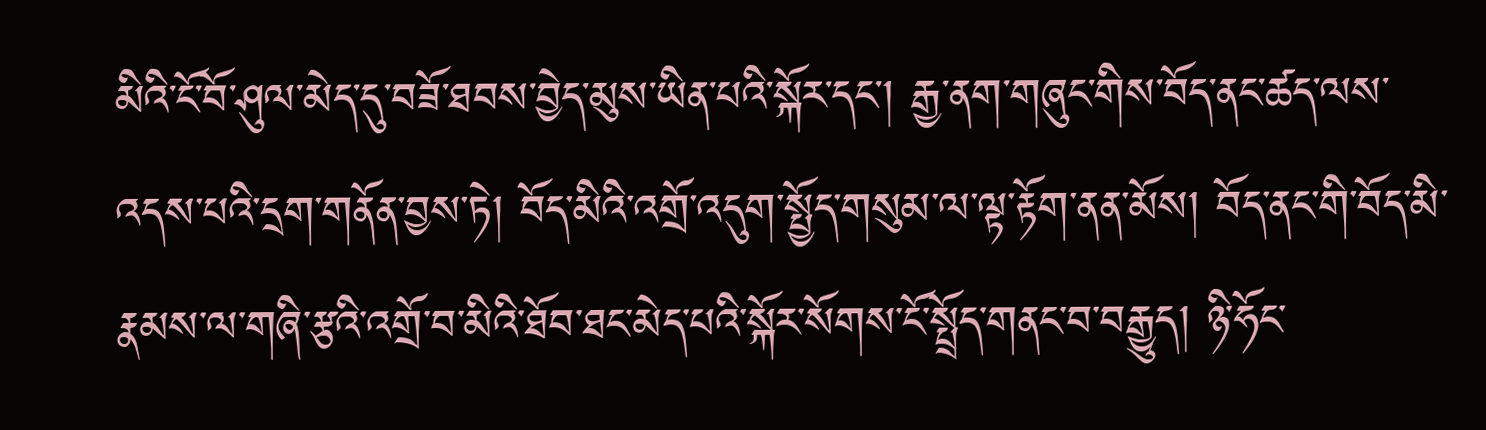མིའི་ངོ་བོ་ཤུལ་མེད་དུ་བཟོ་ཐབས་བྱེད་མུས་ཡིན་པའི་སྐོར་དང་། རྒྱ་ནག་གཞུང་གིས་བོད་ནང་ཚད་ལས་འདས་པའི་དྲག་གནོན་བྱས་ཏེ། བོད་མིའི་འགྲོ་འདུག་སྤྱོད་གསུམ་ལ་ལྟ་རྟོག་ནན་མོས། བོད་ནང་གི་བོད་མི་རྣམས་ལ་གཞི་རྩའི་འགྲོ་བ་མིའི་ཐོབ་ཐང་མེད་པའི་སྐོར་སོགས་ངོ་སྤྲོད་གནང་བ་བརྒྱུད། ཉི་ཧོང་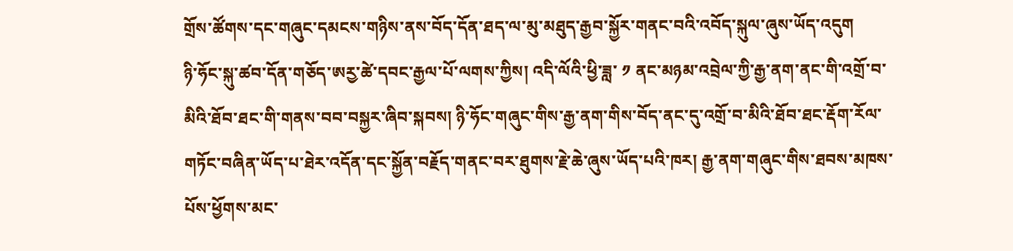གྲོས་ཚོགས་དང་གཞུང་དམངས་གཉིས་ནས་བོད་དོན་ཐད་ལ་མུ་མཐུད་རྒྱབ་སྐྱོར་གནང་བའི་འབོད་སྐུལ་ཞུས་ཡོད་འདུག
ཉི་ཧོང་སྐུ་ཚབ་དོན་གཅོད་ཨརྱ་ཚེ་དབང་རྒྱལ་པོ་ལགས་ཀྱིས། འདི་ལོའི་ཕྱི་ཟླ་ ༡ ནང་མཉམ་འབྲེལ་ཀྱི་རྒྱ་ནག་ནང་གི་འགྲོ་བ་མིའི་ཐོབ་ཐང་གི་གནས་བབ་བསྐྱར་ཞིབ་སྐབས། ཉི་ཧོང་གཞུང་གིས་རྒྱ་ནག་གིས་བོད་ནང་དུ་འགྲོ་བ་མིའི་ཐོབ་ཐང་རྡོག་རོལ་གཏོང་བཞིན་ཡོད་པ་ཐེར་འདོན་དང་སྐྱོན་བརྗོད་གནང་བར་ཐུགས་རྗེ་ཆེ་ཞུས་ཡོད་པའི་ཁར། རྒྱ་ནག་གཞུང་གིས་ཐབས་མཁས་པོས་ཕྱོགས་མང་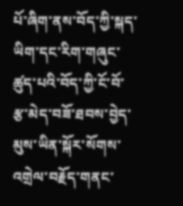པོ་ཞིག་ནས་བོད་ཀྱི་སྐད་ཡིག་དང་རིག་གཞུང་ཚུད་པའི་བོད་ཀྱི་ངོ་བོ་རྩ་མེད་བཟོ་ཐབས་བྱེད་མུས་ཡིན་སྐོར་སོགས་འགྲེལ་བརྗོད་གནང་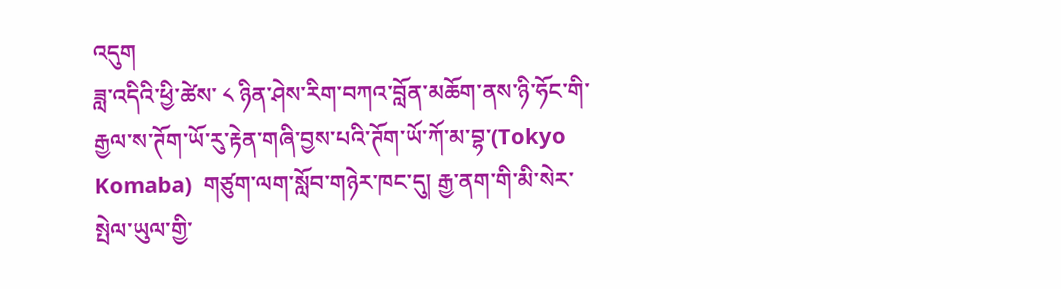འདུག
ཟླ་འདིའི་ཕྱི་ཚེས་ ༨ ཉིན་ཤེས་རིག་བཀའ་བློན་མཆོག་ནས་ཉི་ཧོང་གི་རྒྱལ་ས་ཊོག་ཡོ་རུ་རྟེན་གཞི་བྱས་པའི་ཊོག་ཡོ་ཀོ་མ་བྷ་(Tokyo Komaba)  གཙུག་ལག་སློབ་གཉེར་ཁང་དུ། རྒྱ་ནག་གི་མི་སེར་སྤེལ་ཡུལ་གྱི་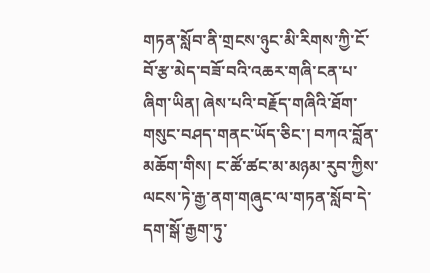གཏན་སློབ་ནི་གྲངས་ཉུང་མི་རིགས་ཀྱི་ངོ་བོ་རྩ་མེད་བཟོ་བའི་འཆར་གཞི་ངན་པ་ཞིག་ཡིན། ཞེས་པའི་བརྗོད་གཞིའི་ཐོག་གསུང་བཤད་གནང་ཡོད་ཅིང་། བཀའ་བློན་མཆོག་གིས། ང་ཚོ་ཚང་མ་མཉམ་རུབ་ཀྱིས་ལངས་ཏེ་རྒྱ་ནག་གཞུང་ལ་གཏན་སློབ་དེ་དག་སྒོ་རྒྱག་ཏུ་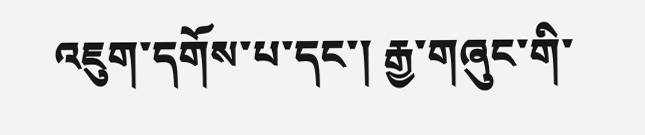འཇུག་དགོས་པ་དང་། རྒྱ་གཞུང་གི་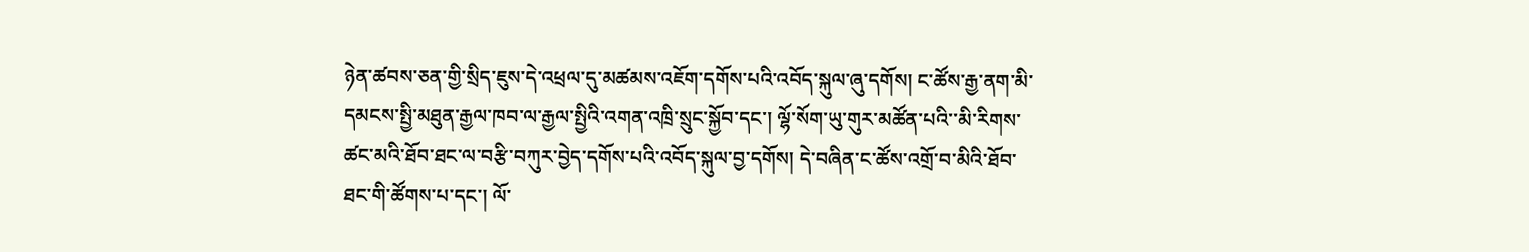ཉེན་ཚབས་ཅན་གྱི་སྲིད་ཇུས་དེ་འཕྲལ་དུ་མཚམས་འཇོག་དགོས་པའི་འབོད་སྐུལ་ཞུ་དགོས། ང་ཚོས་རྒྱ་ནག་མི་དམངས་སྤྱི་མཐུན་རྒྱལ་ཁབ་ལ་རྒྱལ་སྤྱིའི་འགན་འཁྲི་སྲུང་སྐྱོབ་དང་། ལྷོ་སོག་ཡུ་གུར་མཚོན་པའི་་མི་རིགས་ཚང་མའི་ཐོབ་ཐང་ལ་བརྩི་བཀུར་བྱེད་དགོས་པའི་འབོད་སྐུལ་བྱ་དགོས། དེ་བཞིན་ང་ཚོས་འགྲོ་བ་མིའི་ཐོབ་ཐང་གི་ཚོགས་པ་དང་། ལོ་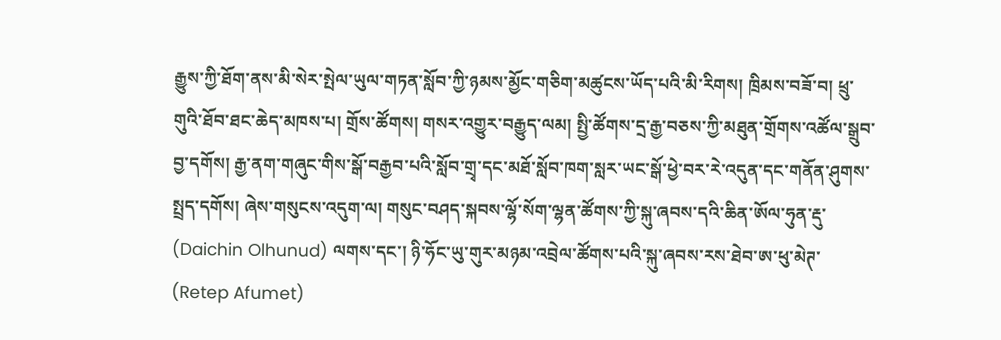རྒྱུས་ཀྱི་ཐོག་ནས་མི་སེར་སྤེལ་ཡུལ་གཏན་སློབ་ཀྱི་ཉམས་མྱོང་གཅིག་མཚུངས་ཡོད་པའི་མི་རིགས། ཁྲིམས་བཟོ་བ། ཕྲུ་གུའི་ཐོབ་ཐང་ཆེད་མཁས་པ། གྲོས་ཚོགས། གསར་འགྱུར་བརྒྱུད་ལམ། སྤྱི་ཚོགས་དྲ་རྒྱ་བཅས་ཀྱི་མཐུན་གྲོགས་འཚོལ་སྒྲུབ་བྱ་དགོས། རྒྱ་ནག་གཞུང་གིས་སྒོ་བརྒྱབ་པའི་སློབ་གྲྭ་དང་མཐོ་སློབ་ཁག་སླར་ཡང་སྒོ་ཕྱེ་བར་རེ་འདུན་དང་གནོན་ཤུགས་སྤྲད་དགོས། ཞེས་གསུངས་འདུག་ལ། གསུང་བཤད་སྐབས་ལྷོ་སོག་ལྷན་ཚོགས་ཀྱི་སྐུ་ཞབས་དའི་ཆིན་ཨོལ་ཧུན་རྡུ་ (Daichin Olhunud) ལགས་དང་། ཉི་ཧོང་ཡུ་གུར་མཉམ་འབྲེལ་ཚོགས་པའི་སྐུ་ཞབས་རས་ཐེབ་ཨ་ཕུ་མེཊ་ (Retep Afumet)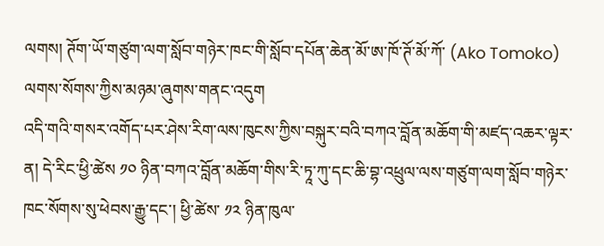ལགས། ཊོག་ཡོ་གཙུག་ལག་སློབ་གཉེར་ཁང་གི་སློབ་དཔོན་ཆེན་མོ་ཨ་ཁོ་ཊོ་མོ་ཀོ་ (Ako Tomoko) ལགས་སོགས་ཀྱིས་མཉམ་ཞུགས་གནང་འདུག
འདི་གའི་གསར་འགོད་པར་ཤེས་རིག་ལས་ཁུངས་ཀྱིས་བསྐུར་བའི་བཀའ་བློན་མཆོག་གི་མཛད་འཆར་ལྟར་ན། དེ་རིང་ཕྱི་ཚེས ༡༠ ཉིན་བཀའ་བློན་མཆོག་གིས་རི་ཏཱ་ཀུ་དང་ཆི་བྷ་འཕྲུལ་ལས་གཙུག་ལག་སློབ་གཉེར་ཁང་སོགས་སུ་ཕེབས་རྒྱུ་དང་། ཕྱི་ཚེས་ ༡༢ ཉིན་ཁུལ་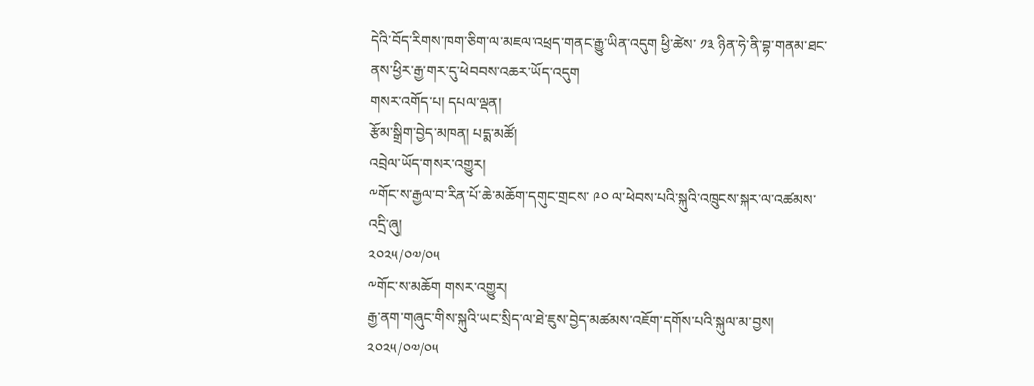དེའི་བོད་རིགས་ཁག་ཅིག་ལ་མཇལ་འཕྲད་གནང་རྒྱུ་ཡིན་འདུག ཕྱི་ཚེས་ ༡༣ ཉིན་ཧེ་ནི་བྷ་གནམ་ཐང་ནས་ཕྱིར་རྒྱ་གར་དུ་ཕེབབས་འཆར་ཡོད་འདུག
གསར་འགོད་པ། དཔལ་ལྡན།
རྩོམ་སྒྲིག་བྱེད་མཁན། པདྨ་མཚོ།
འབྲེལ་ཡོད་གསར་འགྱུར།
༸གོང་ས་རྒྱལ་བ་རིན་པོ་ཆེ་མཆོག་དགུང་གྲངས་ ༩༠ ལ་ཕེབས་པའི་སྐུའི་འཁྲུངས་སྐར་ལ་འཚམས་འདྲི་ཞུ།
༢༠༢༥/༠༧/༠༥
༸གོང་ས་མཆོག གསར་འགྱུར།
རྒྱ་ནག་གཞུང་གིས་སྐུའི་ཡང་སྲིད་ལ་ཐེ་ཇུས་བྱེད་མཚམས་འཇོག་དགོས་པའི་སྐུལ་མ་བྱས།
༢༠༢༥/༠༧/༠༥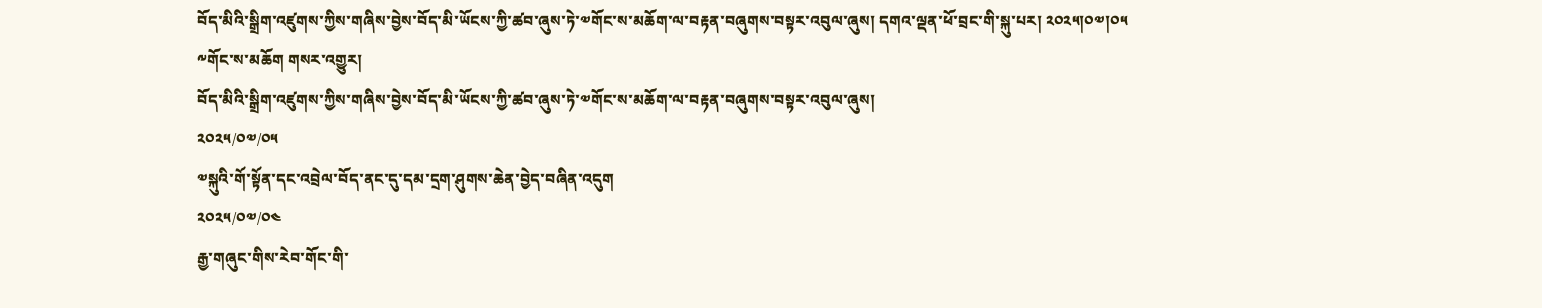བོད་མིའི་སྒྲིག་འཛུགས་ཀྱིས་གཞིས་བྱེས་བོད་མི་ཡོངས་ཀྱི་ཚབ་ཞུས་ཏེ་༧གོང་ས་མཆོག་ལ་བརྟན་བཞུགས་བསྟར་འབུལ་ཞུས། དགའ་ལྡན་ཕོ་བྲང་གི་སྐུ་པར། ༢༠༢༥།༠༧།༠༥
༸གོང་ས་མཆོག གསར་འགྱུར།
བོད་མིའི་སྒྲིག་འཛུགས་ཀྱིས་གཞིས་བྱེས་བོད་མི་ཡོངས་ཀྱི་ཚབ་ཞུས་ཏེ་༧གོང་ས་མཆོག་ལ་བརྟན་བཞུགས་བསྟར་འབུལ་ཞུས།
༢༠༢༥/༠༧/༠༥
༧སྐུའི་གོ་སྟོན་དང་འབྲེལ་བོད་ནང་དུ་དམ་དྲག་ཤུགས་ཆེན་བྱེད་བཞིན་འདུག
༢༠༢༥/༠༧/༠༤
རྒྱ་གཞུང་གིས་རེབ་གོང་གི་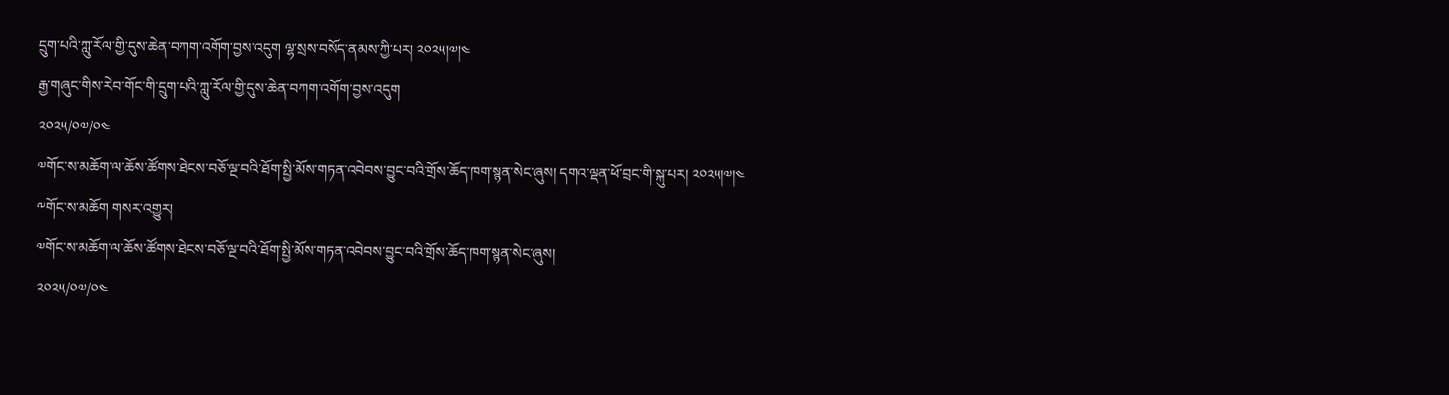དྲུག་པའི་ཀླུ་རོལ་གྱི་དུས་ཆེན་བཀག་འགོག་བྱས་འདུག ལྷ་སྲས་བསོད་ནམས་ཀྱི་པར། ༢༠༢༥།༧།༤
རྒྱ་གཞུང་གིས་རེབ་གོང་གི་དྲུག་པའི་ཀླུ་རོལ་གྱི་དུས་ཆེན་བཀག་འགོག་བྱས་འདུག
༢༠༢༥/༠༧/༠༤
༧གོང་ས་མཆོག་ལ་ཆོས་ཚོགས་ཐེངས་བཅོ་ལྔ་བའི་ཐོག་སྤྱི་མོས་གཏན་འབེབས་བྱུང་བའི་གྲོས་ཆོད་ཁག་སྙན་སེང་ཞུས། དགའ་ལྡན་ཕོ་བྲང་གི་སྐུ་པར། ༢༠༢༥།༧།༤
༸གོང་ས་མཆོག གསར་འགྱུར།
༧གོང་ས་མཆོག་ལ་ཆོས་ཚོགས་ཐེངས་བཅོ་ལྔ་བའི་ཐོག་སྤྱི་མོས་གཏན་འབེབས་བྱུང་བའི་གྲོས་ཆོད་ཁག་སྙན་སེང་ཞུས།
༢༠༢༥/༠༧/༠༤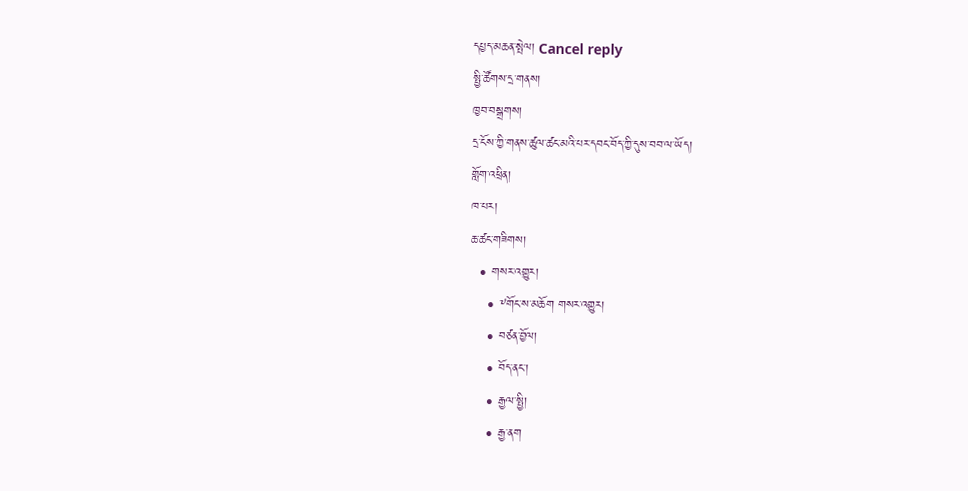དཔྱད་མཆན་སྤེལ། Cancel reply
སྤྱི་ཚོགས་དྲ་གནས།
ཁྱབ་བསྒྲགས།
དྲ་ངོས་ཀྱི་གནས་ཚུལ་ཚང་མའི་པར་དབང་བོད་ཀྱི་དུས་བབ་ལ་ཡོད།
གློག་འཕྲིན།
ཁ་པར།
ཆ་ཚང་གཟིགས།
  • གསར་འགྱུར།
    • ༸གོང་ས་མཆོག གསར་འགྱུར།
    • བཙན་བྱོལ།
    • བོད་ནང་།
    • རྒྱལ་སྤྱི།
    • རྒྱ་ནག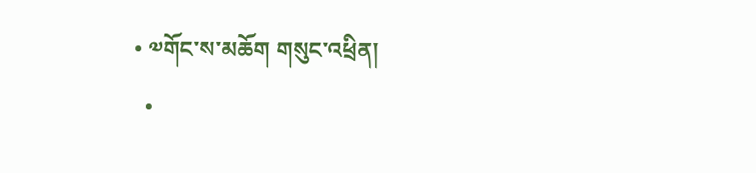• ༧གོང་ས་མཆོག གསུང་འཕྲིན།
  •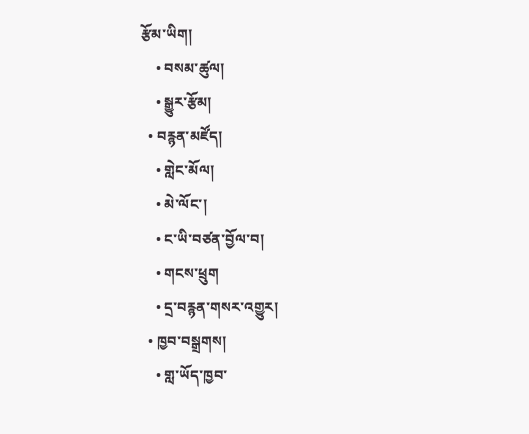རྩོམ་ཡིག།
    • བསམ་ཚུལ།
    • སྒྱུར་རྩོམ།
  • བརྙན་མཛོད།
    • གླེང་མོལ།
    • མེ་ལོང་།
    • ང་ཡི་བཙན་བྱོལ་བ།
    • གངས་ཕྲུག
    • དྲ་བརྙན་གསར་འགྱུར།
  • ཁྱབ་བསྒྲགས།
    • གླ་ཡོད་ཁྱབ་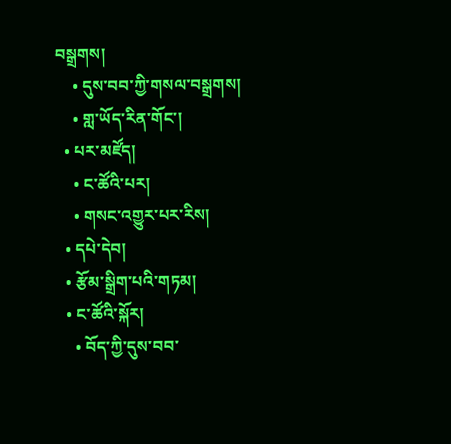བསྒྲགས།
    • དུས་བབ་ཀྱི་གསལ་བསྒྲགས།
    • གླ་ཡོད་རིན་གོང་།
  • པར་མཛོད།
    • ང་ཚོའི་པར།
    • གསང་འགྱུར་པར་རིས།
  • དཔེ་དེབ།
  • རྩོམ་སྒྲིག་པའི་གཏམ།
  • ང་ཚོའི་སྐོར།
    • བོད་ཀྱི་དུས་བབ་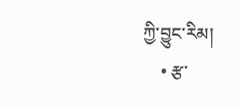ཀྱི་བྱུང་རིམ།
    • རྩ་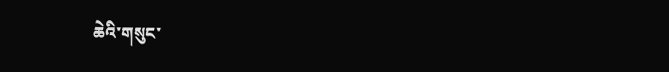ཆེའི་གསུང་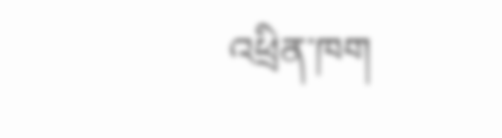འཕྲིན་ཁག